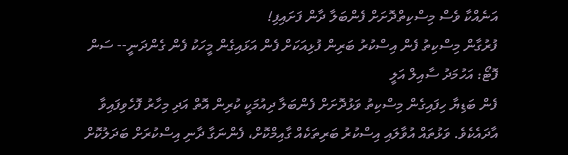އަނެއްކާ ވެސް މިސްކިތްދޮށަށް ފެންބަލާ ދާން ފަށައިފި!
ފުރުގާން މިސްކިތު ފެން އިސްކުރު ބަރިން ފުޅިއަކަށް ފެން އަޅައިގެން މީހަކު ފެން ގެންދަނީ-- ސަން ފޮޓޯ: އަހުމަދު ސާއިލް އަލީ
ފެން ބަޑިޔާ ހިފައިގެން މިސްކިތު ވަޅުދޮށަށް ފެންބަލާ ދިއުމަކީ ކުރިން އޮތް އަދި މިހާރު ފޮހެވިފައިވާ އާދައެކެވެ. ވަޅުތައް އުވާލައި އިސްކުރު ބަރިތަކެއް ގާއިމްކޮށް، ފެންނަގާ ދާނި އިސްކުރަށް ބަދަލުކޮށް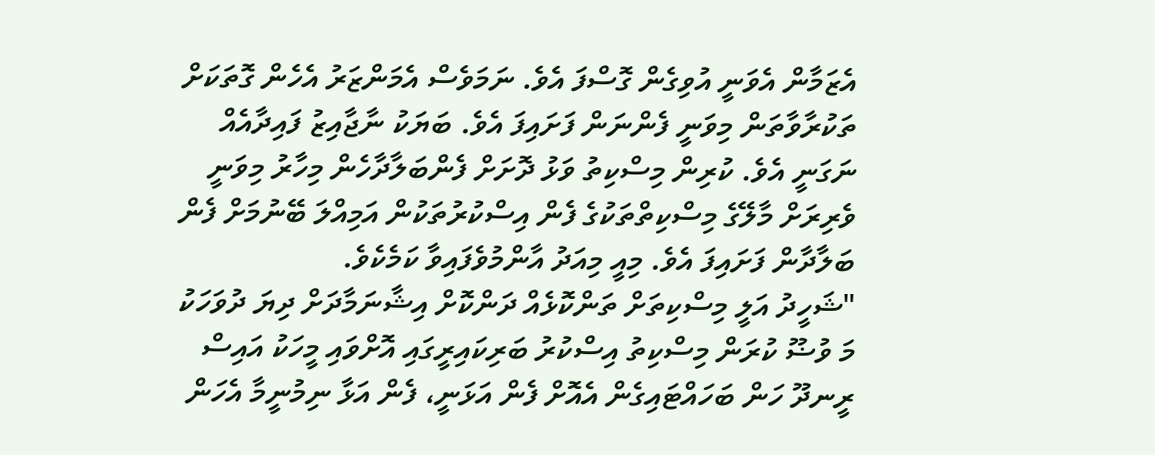އެޒަމާން އެވަނީ އުވިގެން ގޮސްފަ އެވެ. ނަމަވެސް އެމަންޒަރު އެހެން ގޮތަކަށް ތަކުރާވާތަން މިވަނީ ފެންނަން ފަށައިފަ އެވެ. ބަޔަކު ނާޖާއިޒު ފައިދާއެއް ނަގަނީ އެވެ. ކުރިން މިސްކިތު ވަޅު ދޮށަށް ފެންބަލާދާހެން މިހާރު މިވަނީ ވެރިރަށް މާލޭގެ މިސްކިތްތަކުގެ ފެން އިސްކުރުތަކުން އަމިއްލަ ބޭނުމަށް ފެން ބަލާދާން ފަށައިފަ އެވެ. މިއީ މިއަދު އާންމުވެފައިވާ ކަމެކެވެ.
"ޝަހީދު އަލީ މިސްކިތަށް ތަންކޮޅެއް ދަންކޮށް އިޝާނަމާދަށް ދިޔަ ދުވަހަކު މަ ވުޟޫ ކުރަން މިސްކިތު އިސްކުރު ބަރިކައިރީގައި އޮށްވައި މީހަކު އައިސް ރީނދޫ ހަން ބަހައްޓައިގެން އެއޮށް ފެން އަޅަނީ، ފެން އަޅާ ނިމުނީމާ އެހަން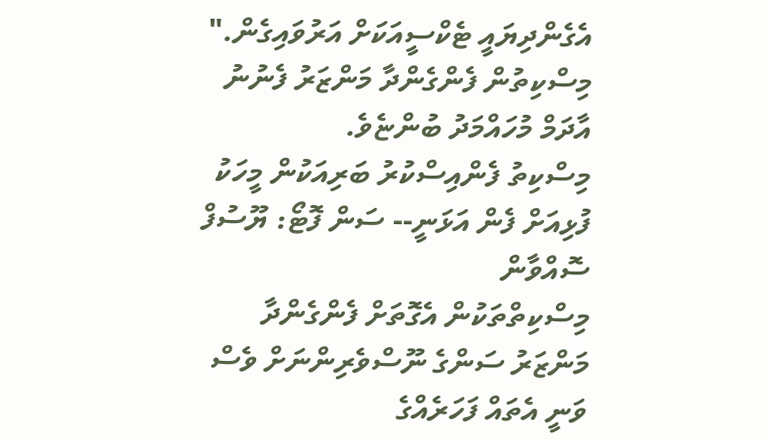އެގެންދިޔައީ ޓެކްސީއަކަށް އަރުވައިގެން." މިސްކިތުން ފެންގެންދާ މަންޒަރު ފެނުނު އާދަމް މުހައްމަދު ބުންޏެވެ.
މިސްކިތު ފެންއިސްކުރު ބަރިއަކުން މީހަކު ފުޅިއަށް ފެން އަޅަނީ-- ސަން ފޮޓޯ: ޔޫސުފް ސޮއްވާން
މިސްކިތްތަކުން އެގޮތަށް ފެންގެންދާ މަންޒަރު ސަންގެ ނޫސްވެރިންނަށް ވެސް ވަނީ އެތައް ފަހަރެއްގެ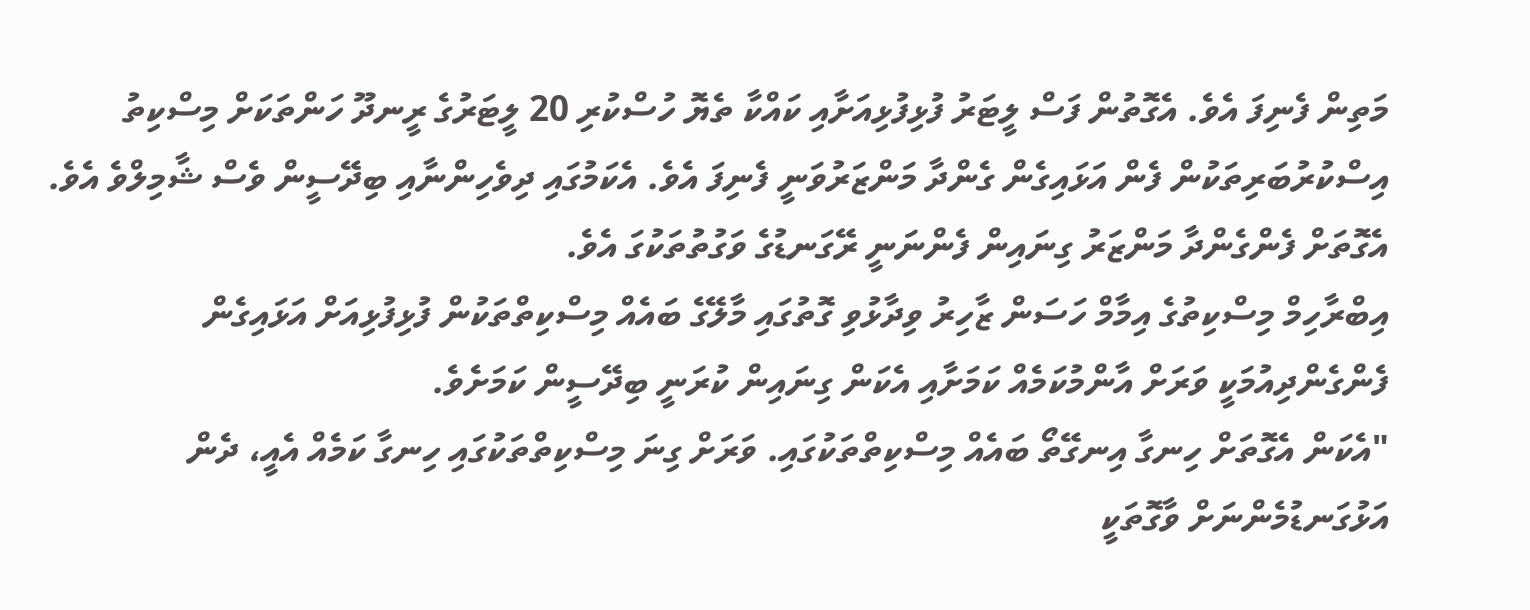މަތިން ފެނިފަ އެވެ. އެގޮތުން ފަސް ލީޓަރު ފުޅިފުޅިއަށާއި ކައްކާ ތެޔޮ ހުސްކުރި 20 ލީޓަރުގެ ރީނދޫ ހަންތަކަށް މިސްކިތު އިސްކުރުބަރިތަކުން ފެން އަޅައިގެން ގެންދާ މަންޒަރުވަނީ ފެނިފަ އެވެ. އެކަމުގައި ދިވެހިންނާއި ބިދޭސީން ވެސް ޝާމިލްވެ އެވެ. އެގޮތަށް ފެންގެންދާ މަންޒަރު ގިނައިން ފެންނަނީ ރޭގަނޑުގެ ވަގުތުތަކުގަ އެވެ.
އިބްރާހިމް މިސްކިތުގެ އިމާމް ހަސަން ޒާހިރު ވިދާޅުވި ގޮތުގައި މާލޭގެ ބައެއް މިސްކިތްތަކުން ފުޅިފުޅިއަށް އަޅައިގެން ފެންގެންދިއުމަކީ ވަރަށް އާންމުކަމެއް ކަމަށާއި އެކަން ގިނައިން ކުރަނީ ބިދޭސީން ކަމަށެވެ.
"އެކަން އެގޮތަށް ހިނގާ އިނގޭތޯ ބައެއް މިސްކިތްތަކުގައި. ވަރަށް ގިނަ މިސްކިތްތަކުގައި ހިނގާ ކަމެއް އެއީ، ދެން އަޅުގަނޑުމެންނަށް ވާގޮތަކީ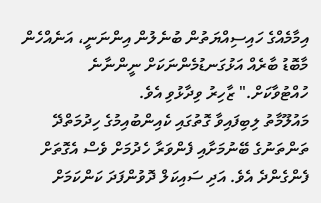އިމާމެއްގެ ހައިސިއްޔަތުން ބުނެލުން އިންނަނީ، އަނެއްހެން މާބޮޑު ބާރެއް އަޅުގަނޑުމެންނަކަށް ނީންނާނެ ހުއްޓުވާކަށް." ޒާހިރު ވިދާޅުވި އެވެ.
މައުލޫމާތު ލިބިފައިވާ ގޮތުގައި ކެއިންބުއިމުގެ ހިދުމަތްދޭ ތަންތަނުގެ ބޭނުމަށާއި ފެންވަރާ ހެދުމަށް ވެސް އެގޮތަށް ފެންގެންދެ އެވެ. އަދި ސައިކަލް ދޮވުންފަދަ ކަންކަމަށް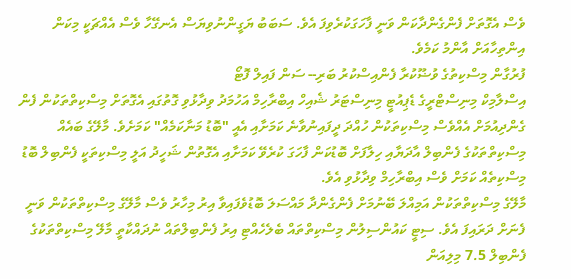ވެސް އެގޮތަށް ފެންގެންދާކަން ވަނީ ފާހަގަކުރެވިފަ އެވެ. ސަބަބު ޔަގީންނުވިޔަސް އެނގޭހާ ވެސް އެއްޗަކީ މިކަން އިންތިހާއަށް އާންމު ކަމެވެ.
ފުރުގާން މިސްކިތުގެ ވުޟޫކުރާ ފެންއިސްކުރު ބަރި-- ސަން ފައިލް ފޮޓޯ
އިސްލާމިކް މިނިސްޓްރީގެ ޑެޕިއުޓީ މިނިސްޓަރު ޝެއިހް އިބްރާހިމް އަހުމަދު ވިދާޅުވި ގޮތުގައި އެގޮތަށް މިސްކިތްތަކުން ފެން ގެންދިއުމަށް އެއްވެސް މިސްކިތަކުން ހުއްދަ ދީފައިނުވާނެ ކަމަށާއި އެއީ "ބޮޑު މަނާކަމެއް" ކަމަށެވެ. މާލޭގެ ބައެއް މިސްކިތްތަކުގެ ފެންބިލް އާދަޔާއި ހިލާފަށް ބޮޑުކަން ފާހަގަ ކުރެވޭ ކަމަށާއި އެގޮތުން ޝަހީދު އަލީ މިސްކިތަކީ ފެންބިލް ބޮޑު މިސްކިތެއް ކަމަށް ވެސް އިބްރާހިމް ވިދާޅުވި އެވެ.
މާލޭގެ މިސްކިތްތަކުން އަމިއްލަ ބޭނުމަށް ފެންގެންދާ މައްސަލަ ބޮޑުވެފައިވާ އިރު މިހާރު ވެސް މާލޭގެ މިސްކިތްތަކުން ވަނީ ފެނަށް ދަރައިފަ އެވެ. ސިޓީ ކައުންސިލުން މިސްކިތްތައް ބެލެހެއްޓި އިރު ފެންބިލްތައް ނުދައްކާތީ މާލޭ މިސްކިތްތަކުގެ ފެންބިލް 7.5 މިލިއަން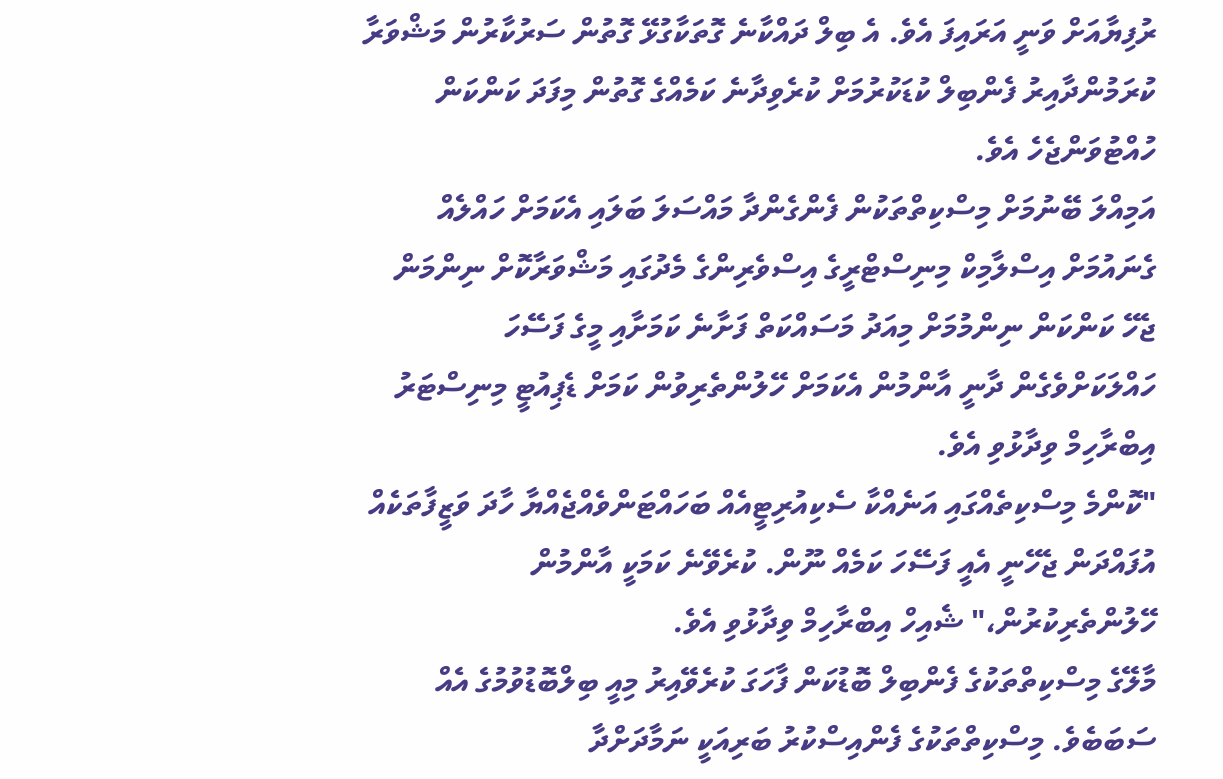ރުފިޔާއަށް ވަނީ އަރައިފަ އެވެ. އެ ބިލް ދައްކާނެ ގޮތަކާގުޅޭ ގޮތުން ސަރުކާރުން މަޝްވަރާ ކުރަމުންދާއިރު ފެންބިލް ކުޑަކުރުމަށް ކުރެވިދާނެ ކަމެއްގެ ގޮތުން މިފަދަ ކަންކަން ހުއްޓުވަންޖެހެ އެވެ.
އަމިއްލަ ބޭނުމަށް މިސްކިތްތަކުން ފެންގެންދާ މައްސަލަ ބަލައި އެކަމަށް ހައްލެއް ގެނައުމަށް އިސްލާމިކް މިނިސްޓްރީގެ އިސްވެރިންގެ މެދުގައި މަޝްވަރާކޮށް ނިންމަން ޖެހޭ ކަންކަން ނިންމުމަށް މިއަދު މަސައްކަތް ފަށާނެ ކަމަށާއި މީގެ ފަސޭހަ ހައްލަކަށްވެގެން ދާނީ އާންމުން އެކަމަށް ހޭލުންތެރިވުން ކަމަށް ޑެޕިއުޓީ މިނިސްޓަރު އިބްރާހިމް ވިދާޅުވި އެވެ.
"ކޮންމެ މިސްކިތެއްގައި އަނެއްކާ ސެކިއުރިޓީއެއް ބަހައްޓަންވެއްޖެއްޔާ ހާދަ ވަޒީފާތަކެއް އުފައްދަން ޖެހޭނީ އެއީ ފަސޭހަ ކަމެއް ނޫން. ކުރެވޭނެ ކަމަކީ އާންމުން ހޭލުންތެރިކުރުން،" ޝެއިހް އިބްރާހިމް ވިދާޅުވި އެވެ.
މާލޭގެ މިސްކިތްތަކުގެ ފެންބިލް ބޮޑުކަން ފާހަގަ ކުރެވޭއިރު މިއީ ބިލްބޮޑުވުމުގެ އެއް ސަބަބެވެ. މިސްކިތްތަކުގެ ފެންއިސްކުރު ބަރިއަކީ ނަމާދަށްދާ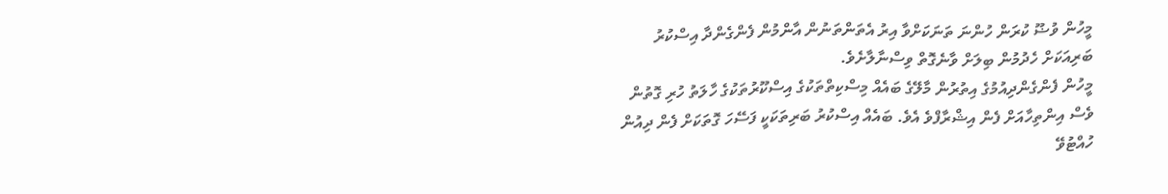މީހުން ވުޟޫ ކުރަން ހުންނަ ތަނަކަށްވާ އިރު އެތަންތަނުން އާންމުން ފެންގެންދާ އިސްކުރު ބަރިއަކަށް ހެދުމުން ބިލަށް ވާނެގޮތް ވިސްނާލާށެވެ.
މީހުން ފެންގެންދިއުމުގެ އިތުރުން މާލޭގެ ބައެއް މިސްކިތްތަކުގެ އިސްކޫރުތަކުގެ ހާލަތު ހުރި ގޮތުން ވެސް އިންތިހާއަށް ފެން އިޝްރާފްވެ އެވެ. ބައެއް އިސްކުރު ބަރިތަކަކީ ފަސޭހަ ގޮތަކަށް ފެން ދިއުން ހުއްޓުވޭ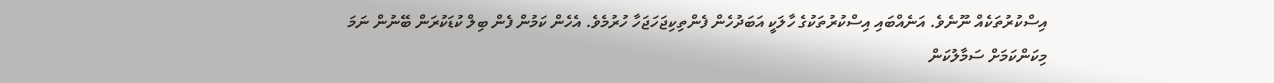އިސްކުރުތަކެއް ނޫނެވެ. އަނެއްބައި އިސްކުރުތަކުގެ ހާލަކީ އަބަދުހެން ފެންތިކިޖަހަޖަހާ ހުރުމެވެ. އެހެން ކަމުން ފެން ބިލް ކުޑަކުރަން ބޭނުން ނަމަ މިކަންކަމަށް ސަމާލުކަން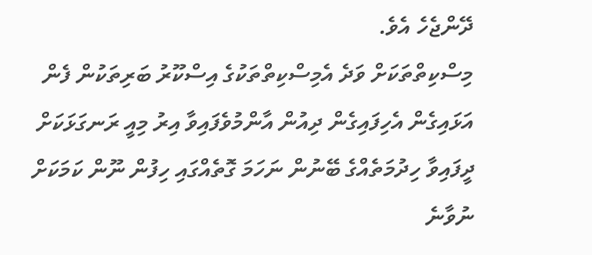ދޭންޖެހެ އެވެ.
މިސްކިތްތަކަށް ވަދެ އެމިސްކިތްތަކުގެ އިސްކޫރު ބަރިތަކުން ފެން އަޅައިގެން އެހިފައިގެން ދިއުން އާންމުވެފައިވާ އިރު މިއީ ރަނގަޅަކަށް ދީފައިވާ ހިދުމަތެއްގެ ބޭނުން ނަހަމަ ގޮތެއްގައި ހިފުން ނޫން ކަމަކަށް ނުވާނެ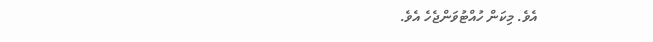އެވެ. މިކަން ހުއްޓުވަންޖެހެ އެވެ.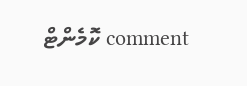comment ކޮމެންޓް